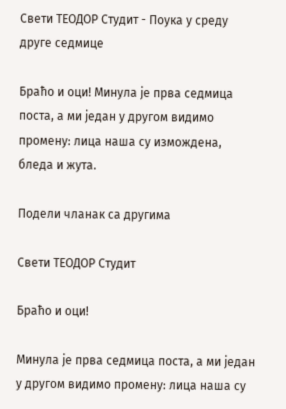Свети ТЕОДОР Студит - Поука у среду друге седмице

Браћо и оци! Минула је прва седмица поста, а ми један у другом видимо промену: лица наша су измождена, бледа и жута.

Подели чланак са другима

Свети ТЕОДОР Студит

Браћо и оци!

Минула је прва седмица поста, а ми један у другом видимо промену: лица наша су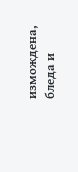измождена, бледа и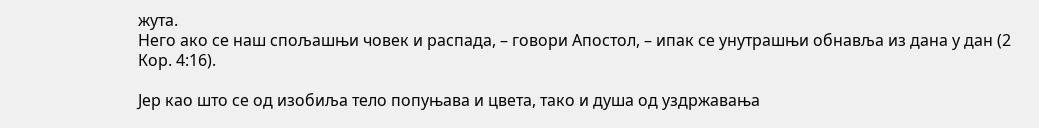жута.
Него ако се наш спољашњи човек и распада, – говори Апостол, – ипак се унутрашњи обнавља из дана у дан (2 Кор. 4:16).

Јер као што се од изобиља тело попуњава и цвета, тако и душа од уздржавања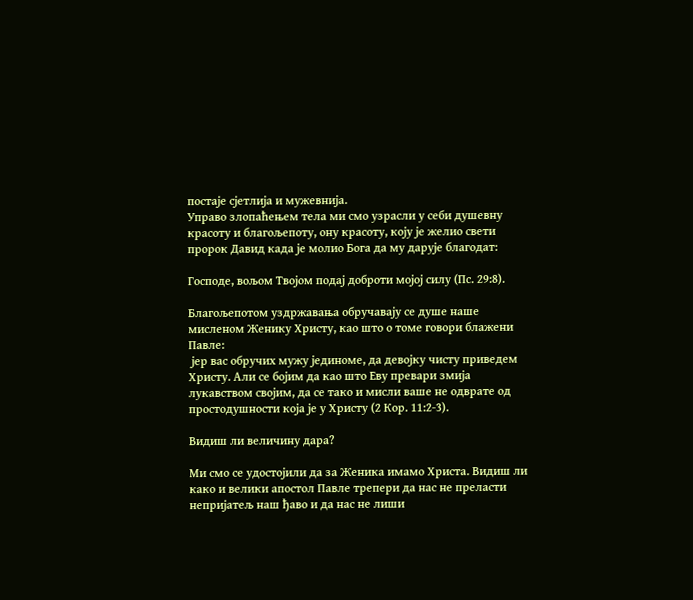постаје сјетлија и мужевнија.
Управо злопаћењем тела ми смо узрасли у себи душевну красоту и благољепоту, ону красоту, коју је желио свети пророк Давид када је молио Бога да му дарује благодат:

Господе, вољом Твојом подај доброти мојој силу (Пс. 29:8).

Благољепотом уздржавања обручавају се душе наше мисленом Женику Христу, као што о томе говори блажени Павле:
 јер вас обручих мужу јединоме, да девојку чисту приведем Христу. Али се бојим да као што Еву превари змија лукавством својим, да се тако и мисли ваше не одврате од простодушности која је у Христу (2 Кор. 11:2-3).

Видиш ли величину дара?

Ми смо се удостојили да за Женика имамо Христа. Видиш ли како и велики апостол Павле трепери да нас не преласти непријатељ наш ђаво и да нас не лиши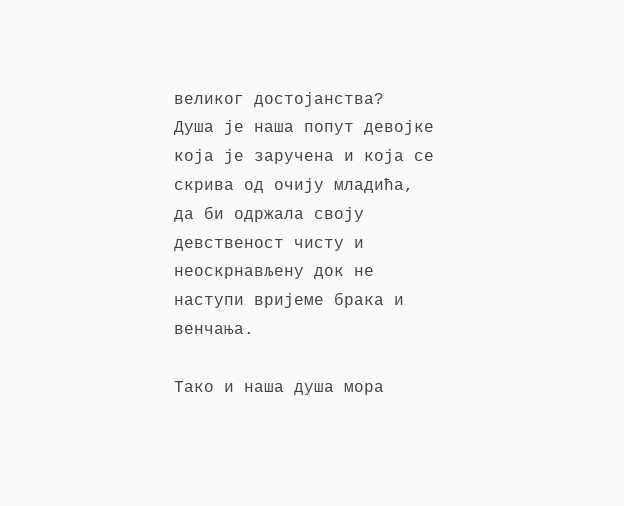великог достојанства?
Душа је наша попут девојке која је заручена и која се скрива од очију младића, да би одржала своју девственост чисту и неоскрнављену док не наступи вријеме брака и венчања.

Тако и наша душа мора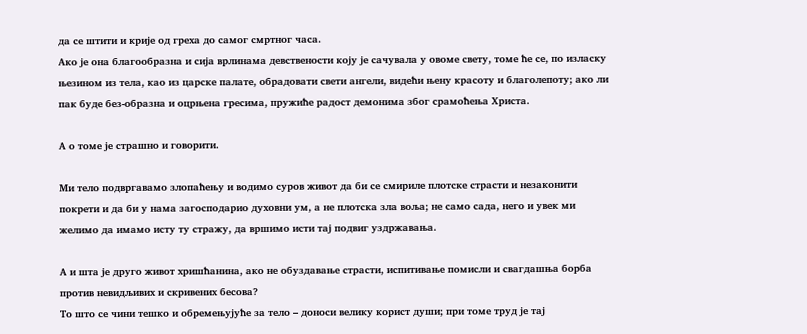да се штити и крије од греха до самог смртног часа.
Ако је она благообразна и сија врлинама девствености коју је сачувала у овоме свету, томе ће се, по изласку њезином из тела, као из царске палате, обрадовати свети ангели, видећи њену красоту и благолепоту; ако ли пак буде без-образна и оцрњена гресима, пружиће радост демонима због срамоћења Христа.

А о томе је страшно и говорити.

Ми тело подвргавамо злопаћењу и водимо суров живот да би се смириле плотске страсти и незаконити покрети и да би у нама загосподарио духовни ум, а не плотска зла воља; не само сада, него и увек ми желимо да имамо исту ту стражу, да вршимо исти тај подвиг уздржавања.

А и шта је друго живот хришћанина, ако не обуздавање страсти, испитивање помисли и свагдашња борба против невидљивих и скривених бесова?
То што се чини тешко и обремењујуће за тело – доноси велику корист души; при томе труд је тај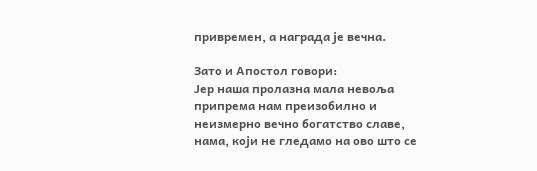привремен, а награда је вечна.

Зато и Апостол говори:
Јер наша пролазна мала невоља припрема нам преизобилно и неизмерно вечно богатство славе, нама, који не гледамо на ово што се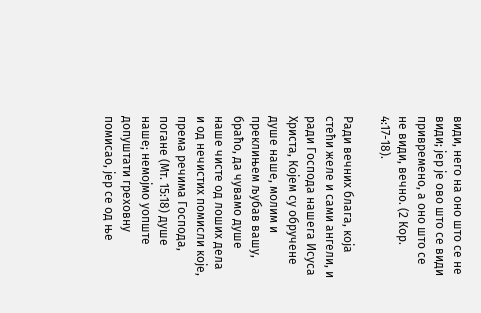види, него на оно што се не види; јер је ово што се види привремено, а оно што се не види, вечно. (2 Кор. 4:17-18).

Ради вечних блага, која стећи желе и сами ангели, и ради Господа нашега Исуса Христа, Којем су обручене душе наше, молим и преклињем љубав вашу, браћо, да чувамо душе наше чисте од лоших дела и од нечистих помисли које, према речима Господа, погане (Мт. 15:18) душе наше; немојмо уопште допуштати греховну помисао, јер се од ње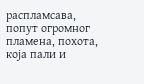распламсава, попут огромног пламена, похота, која пали и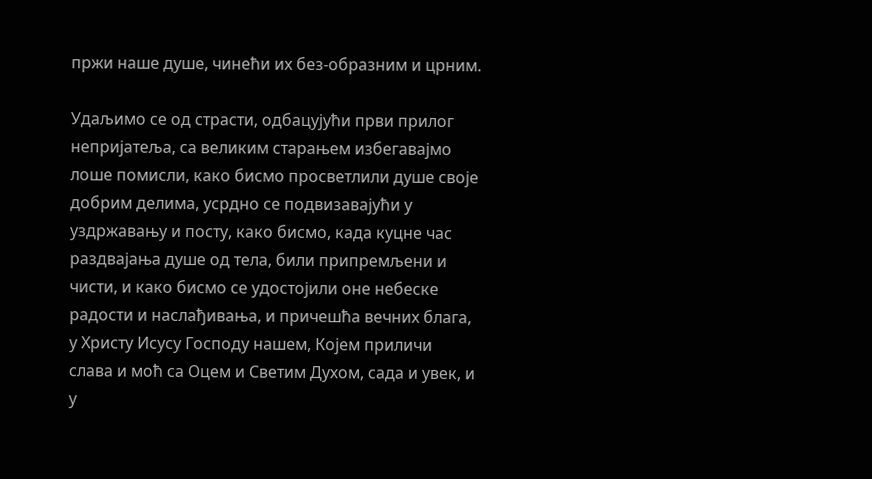пржи наше душе, чинећи их без-образним и црним.

Удаљимо се од страсти, одбацујући први прилог непријатеља, са великим старањем избегавајмо лоше помисли, како бисмо просветлили душе своје добрим делима, усрдно се подвизавајући у уздржавању и посту, како бисмо, када куцне час раздвајања душе од тела, били припремљени и чисти, и како бисмо се удостојили оне небеске радости и наслађивања, и причешћа вечних блага, у Христу Исусу Господу нашем, Којем приличи слава и моћ са Оцем и Светим Духом, сада и увек, и у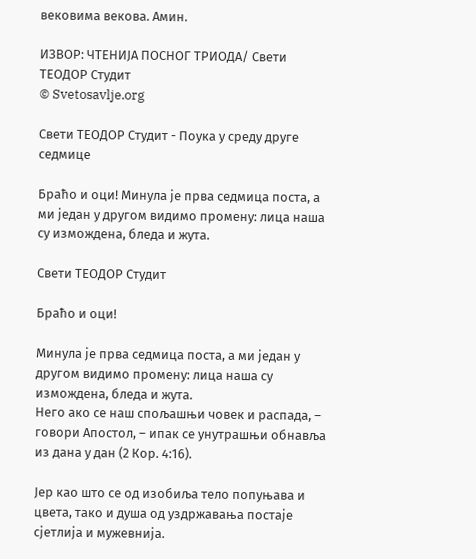вековима векова. Амин.

ИЗВОР: ЧТЕНИЈА ПОСНОГ ТРИОДА/ Свети ТЕОДОР Студит
© Svetosavlje.org

Свети ТЕОДОР Студит - Поука у среду друге седмице

Браћо и оци! Минула је прва седмица поста, а ми један у другом видимо промену: лица наша су измождена, бледа и жута.

Свети ТЕОДОР Студит

Браћо и оци!

Минула је прва седмица поста, а ми један у другом видимо промену: лица наша су измождена, бледа и жута.
Него ако се наш спољашњи човек и распада, – говори Апостол, – ипак се унутрашњи обнавља из дана у дан (2 Кор. 4:16).

Јер као што се од изобиља тело попуњава и цвета, тако и душа од уздржавања постаје сјетлија и мужевнија.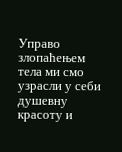Управо злопаћењем тела ми смо узрасли у себи душевну красоту и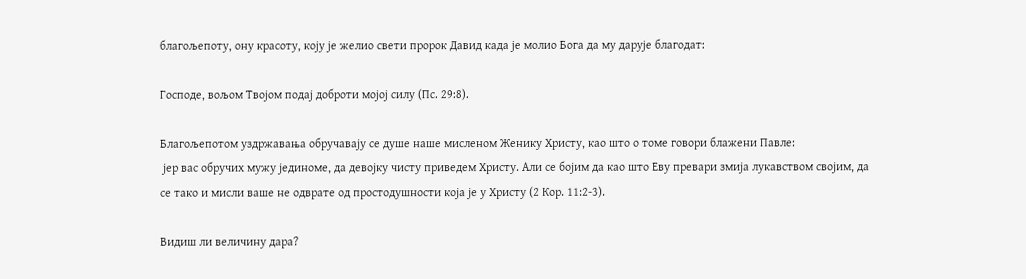благољепоту, ону красоту, коју је желио свети пророк Давид када је молио Бога да му дарује благодат:

Господе, вољом Твојом подај доброти мојој силу (Пс. 29:8).

Благољепотом уздржавања обручавају се душе наше мисленом Женику Христу, као што о томе говори блажени Павле:
 јер вас обручих мужу јединоме, да девојку чисту приведем Христу. Али се бојим да као што Еву превари змија лукавством својим, да се тако и мисли ваше не одврате од простодушности која је у Христу (2 Кор. 11:2-3).

Видиш ли величину дара?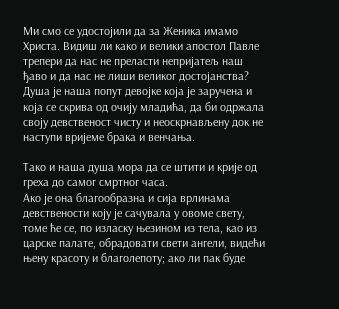Ми смо се удостојили да за Женика имамо Христа. Видиш ли како и велики апостол Павле трепери да нас не преласти непријатељ наш ђаво и да нас не лиши великог достојанства?
Душа је наша попут девојке која је заручена и која се скрива од очију младића, да би одржала своју девственост чисту и неоскрнављену док не наступи вријеме брака и венчања.

Тако и наша душа мора да се штити и крије од греха до самог смртног часа.
Ако је она благообразна и сија врлинама девствености коју је сачувала у овоме свету, томе ће се, по изласку њезином из тела, као из царске палате, обрадовати свети ангели, видећи њену красоту и благолепоту; ако ли пак буде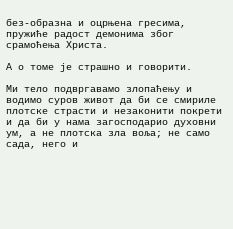без-образна и оцрњена гресима, пружиће радост демонима због срамоћења Христа.

А о томе је страшно и говорити.

Ми тело подвргавамо злопаћењу и водимо суров живот да би се смириле плотске страсти и незаконити покрети и да би у нама загосподарио духовни ум, а не плотска зла воља; не само сада, него и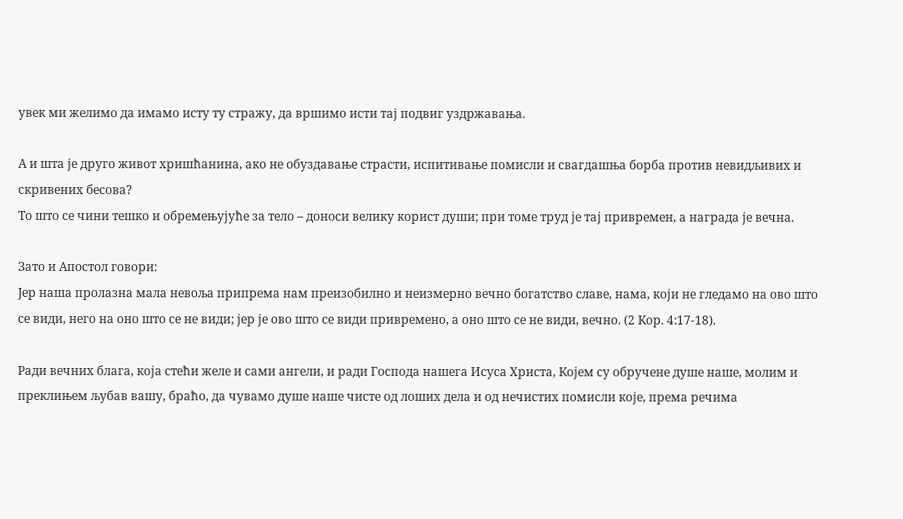увек ми желимо да имамо исту ту стражу, да вршимо исти тај подвиг уздржавања.

А и шта је друго живот хришћанина, ако не обуздавање страсти, испитивање помисли и свагдашња борба против невидљивих и скривених бесова?
То што се чини тешко и обремењујуће за тело – доноси велику корист души; при томе труд је тај привремен, а награда је вечна.

Зато и Апостол говори:
Јер наша пролазна мала невоља припрема нам преизобилно и неизмерно вечно богатство славе, нама, који не гледамо на ово што се види, него на оно што се не види; јер је ово што се види привремено, а оно што се не види, вечно. (2 Кор. 4:17-18).

Ради вечних блага, која стећи желе и сами ангели, и ради Господа нашега Исуса Христа, Којем су обручене душе наше, молим и преклињем љубав вашу, браћо, да чувамо душе наше чисте од лоших дела и од нечистих помисли које, према речима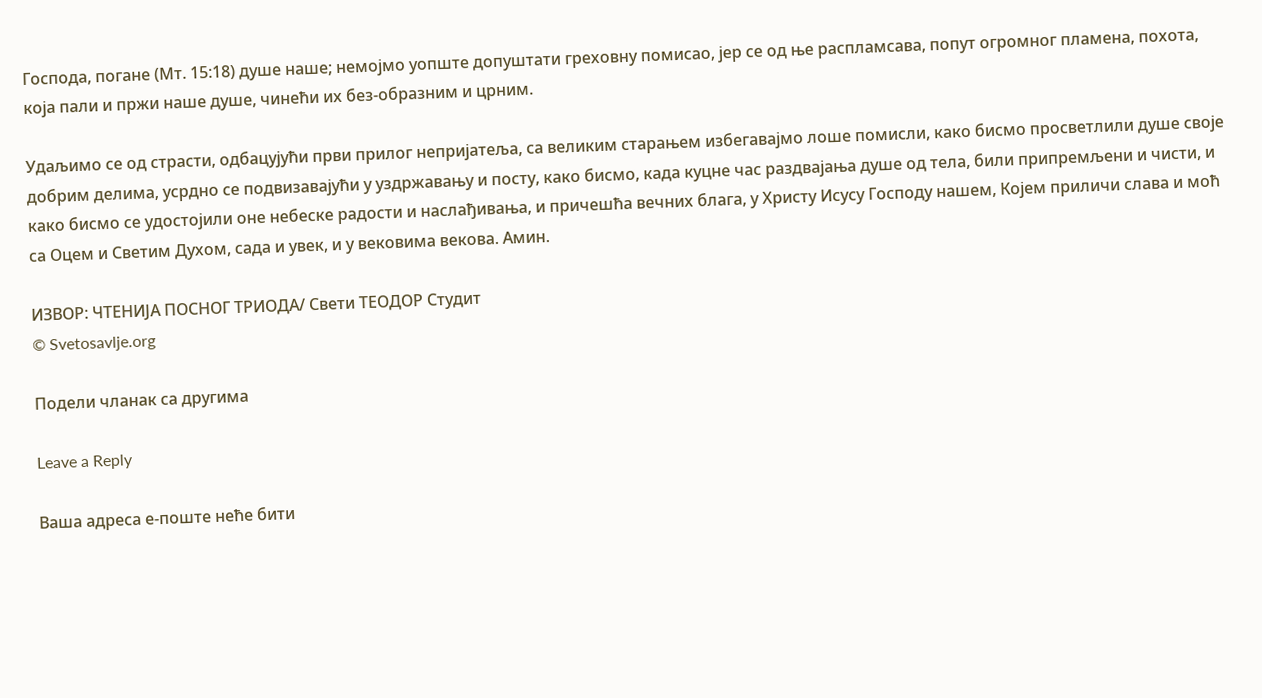Господа, погане (Мт. 15:18) душе наше; немојмо уопште допуштати греховну помисао, јер се од ње распламсава, попут огромног пламена, похота, која пали и пржи наше душе, чинећи их без-образним и црним.

Удаљимо се од страсти, одбацујући први прилог непријатеља, са великим старањем избегавајмо лоше помисли, како бисмо просветлили душе своје добрим делима, усрдно се подвизавајући у уздржавању и посту, како бисмо, када куцне час раздвајања душе од тела, били припремљени и чисти, и како бисмо се удостојили оне небеске радости и наслађивања, и причешћа вечних блага, у Христу Исусу Господу нашем, Којем приличи слава и моћ са Оцем и Светим Духом, сада и увек, и у вековима векова. Амин.

ИЗВОР: ЧТЕНИЈА ПОСНОГ ТРИОДА/ Свети ТЕОДОР Студит
© Svetosavlje.org

Подели чланак са другима

Leave a Reply

Ваша адреса е-поште неће бити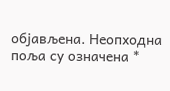објављена. Неопходна поља су означена *